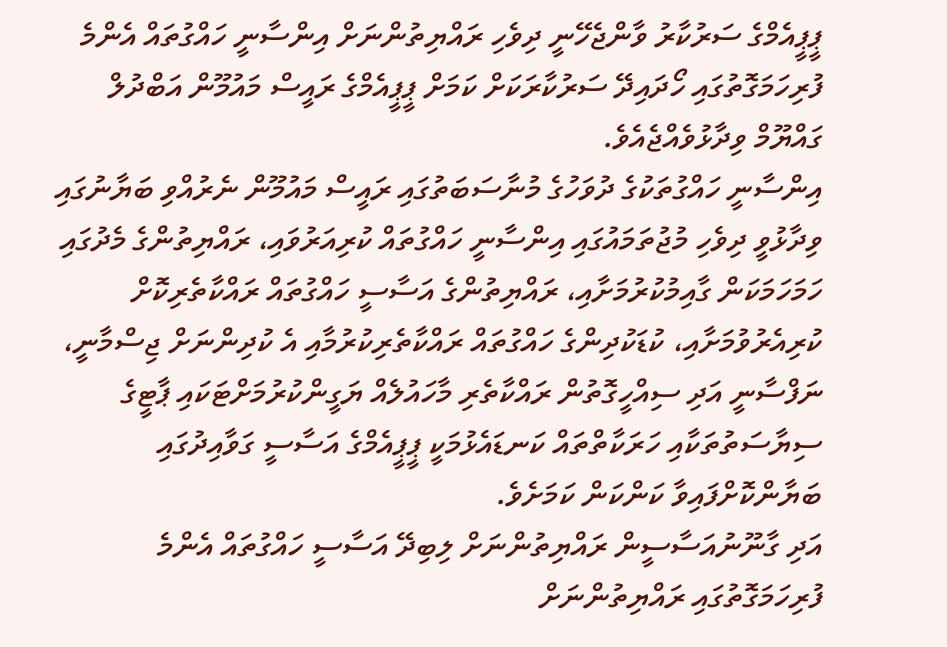ޕީޕީއެމްގެ ސަރުކާރު ވާންޖެހޭނީ ދިވެހި ރައްޔިތުންނަށް އިންސާނީ ހައްގުތައް އެންމެ ފުރިހަމަގޮތުގައި ހޯދައިދޭ ސަރުކާރަކަށް ކަމަށް ޕީޕީއެމްގެ ރައީސް މައުމޫން އަބްދުލް ގައްޔޫމް ވިދާޅުވެއްޖެއެވެ.
އިންސާނީ ހައްގުތަކުގެ ދުވަހުގެ މުނާސަބަތުގައި ރައީސް މައުމޫން ނެރުއްވި ބަޔާނުގައި ވިދާޅުވީ ދިވެހި މުޖުތަމައުގައި އިންސާނީ ހައްގުތައް ކުރިއަރުވައި، ރައްޔިތުންގެ މެދުގައި ހަމަހަމަކަން ގާއިމުކުރުމަށާއި، ރައްޔިތުންގެ އަސާސީ ހައްގުތައް ރައްކާތެރިކޮށް ކުރިއެރުވުމަށާއި، ކުޑަކުދިންގެ ހައްގުތައް ރައްކާތެރިކުރުމާއި އެ ކުދިންނަށް ޖިސްމާނީ، ނަފްސާނީ އަދި ސިއްހީގޮތުން ރައްކާތެރި މާހައުލެއް ޔަގީންކުރުމަށްޓަކައި ޕާޓީގެ ސިޔާސަތުތަކާއި ހަރަކާތްތައް ކަނޑައެޅުމަކީ ޕީޕީއެމްގެ އަސާސީ ގަވާއިދުގައި ބަޔާންކޮށްފައިވާ ކަންކަން ކަމަށެވެ.
އަދި ގާނޫނުއަސާސީން ރައްޔިތުންނަށް ލިބިދޭ އަސާސީ ހައްގުތައް އެންމެ ފުރިހަމަގޮތުގައި ރައްޔިތުންނަށް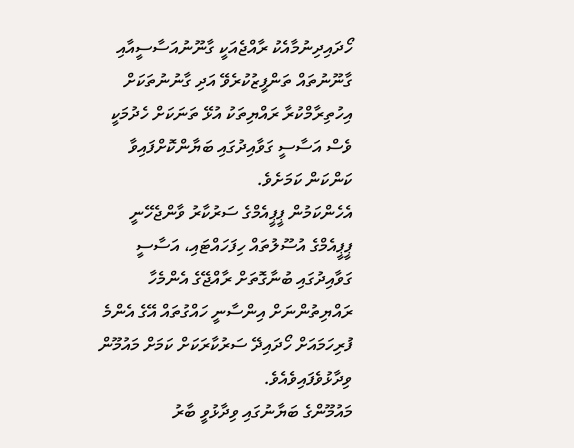ހޯދައިދިނުމާއެކު ރާއްޖެއަކީ ގާނޫނުއަސާސީއާއި ގާނޫނުތައް ތަންފީޒުކުރެވޭ އަދި ގާނުނުތަކަށް އިހުތިރާމްކުރާ ރައްޔިތަކު އުޅޭ ތަނަކަށް ހެދުމަކީ ވެސް އަސާސީ ގަވާއިދުގައި ބަޔާންކޮށްފައިވާ ކަންކަން ކަމަށެވެ.
އެހެންކަމުން ޕީޕީއެމްގެ ސަރުކާރު ވާންޖެހޭނީ ޕީޕީއެމްގެ އުސޫލުތައް ހިފަހައްޓައި، އަސާސީ ގަވާއިދުގައި ބުނާގޮތަށް ރާއްޖޭގެ އެންމެހާ ރައްޔިތުންނަށް އިންސާނީ ހައްގުތައް އޭގެ އެންމެ ފުރިހަމައަށް ހޯދައިދޭ ސަރުކާރަކަށް ކަމަށް މައުމޫން ވިދާޅުވެފައިވެއެވެ.
މައުމޫންގެ ބަޔާނުގައި ވިދާޅުވީ ބާރު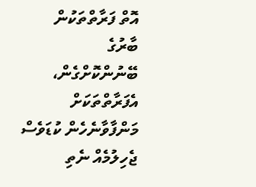އޮތް ފަރާތްތަކުން ބާރުގެ ބޭނުންކޮށްގެން، އެފަރާތްތަކަށް މަންފާވާނެހެން ކުޑަވެސް ޖެހިލުމެއް ނެތި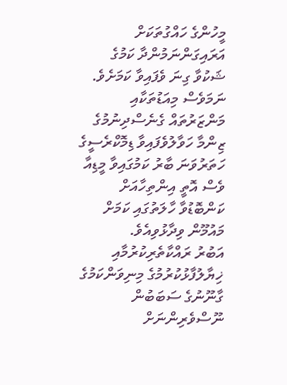މީހުންގެ ހައްގުތަކަށް އަރައިގަންނަމުންދާ ކަމުގެ ޝަކުވާ ގިނަ ވެފައިވާ ކަމަށެވެ.
ނަމަވެސް މިއަޑުތަކާއި މަންޒަރުތައް ގެނެސްދިނުމުގެ ޒިންމާ ހަވާލުވެފައިވާ ޑިމޮކްރެސީގެ ހަތަރުވަނަ ބާރު ކަމުގައިވާ މީޑިއާ ވެސް އޮތީ އިންތިހާއަށް ކަންބޮޑުވާ ހާލަތުގައި ކަމަށް މައުމޫން ވިދާޅުވިއެވެ.
އަބުރު ރައްކާތެރިކުރުމާއި ޚިޔާލުފާޅުކުރުމުގެ މިނިވަންކަމުގެ ގާނޫނުގެ ސަބަބުން ނޫސްވެރިންނަށް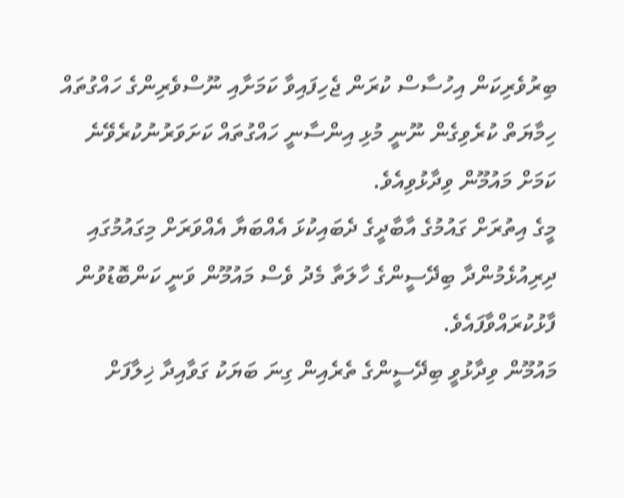ބިރުވެރިކަން އިހުސާސް ކުރަން ޖެހިފައިވާ ކަމަށާއި ނޫސްވެރިންގެ ހައްގުތައް ހިމާޔަތް ކުރެވިގެން ނޫނީ މުޅި އިންސާނީ ހައްގުތައް ކަށަވަރުނުކުރެވޭނެ ކަމަށް މައުމޫން ވިދާޅުވިއެވެ.
މީގެ އިތުރަށް ގައުމުގެ އާބާދީގެ ދެބައިކުޅަ އެއްބަޔާ އެއްވަރަށް މިގައުމުގައި ދިރިއުޅެމުންދާ ބިދޭސީންގެ ހާލަތާ މެދު ވެސް މައުމޫން ވަނީ ކަންބޮޑުވުން ފާޅުކުރައްވާފައެވެ.
މައުމޫން ވިދާޅުވީ ބިދޭސީންގެ ތެރެއިން ގިނަ ބަޔަކު ގަވާއިދާ ޚިލާފަށް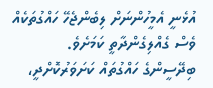އުޅެނީ އެމީހުންނަށް ލިބެންޖެހޭ ހައްގުތަކެއް ވެސް ގެއްލިގެންދާތީ ކަމަށެވެ.
ބިދޭސީންގެ ހައްގުތައް ކަށަވަރުކޮށްދީ،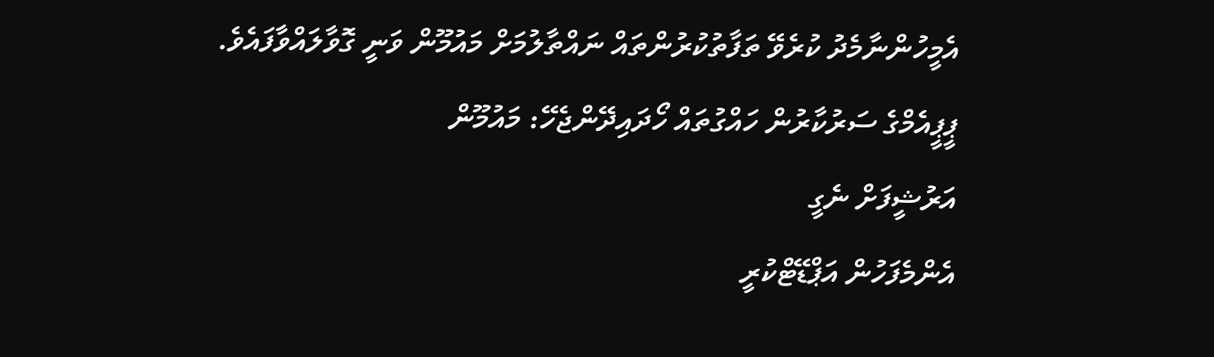އެމީހުންނާމެދު ކުރެވޭ ތަފާތުކުރުންތައް ނައްތާލުމަށް މައުމޫން ވަނީ ގޮވާލައްވާފައެވެ.
ޕީޕީއެމްގެ ސަރުކާރުން ހައްގުތައް ހޯދައިދޭންޖެހޭ: މައުމޫން
އަރުޝީފަށް ނެގީ
އެންމެފަހުން އަޕްޑޭޓްކުރީ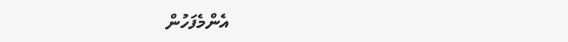އެންމެފަހުން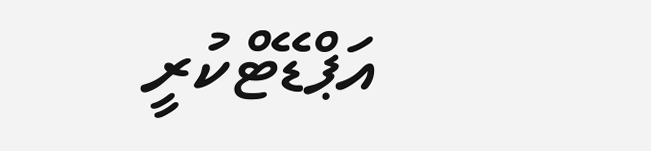އަޕްޑޭޓްކުރީ